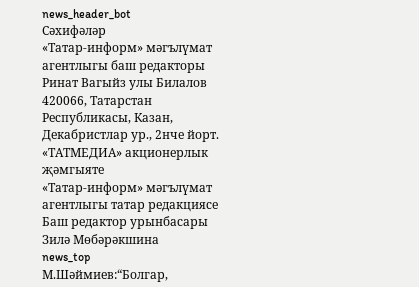news_header_bot
Сәхифәләр
«Татар-информ» мәгълүмат агентлыгы баш редакторы
Ринат Вагыйз улы Билалов
420066, Татарстан Республикасы, Казан, Декабристлар ур., 2нче йорт.
«ТАТМЕДИА» акционерлык җәмгыяте
«Татар-информ» мәгълүмат агентлыгы татар редакциясе
Баш редактор урынбасары
Зилә Мөбәрәкшина
news_top
М.Шәймиев:“Болгар,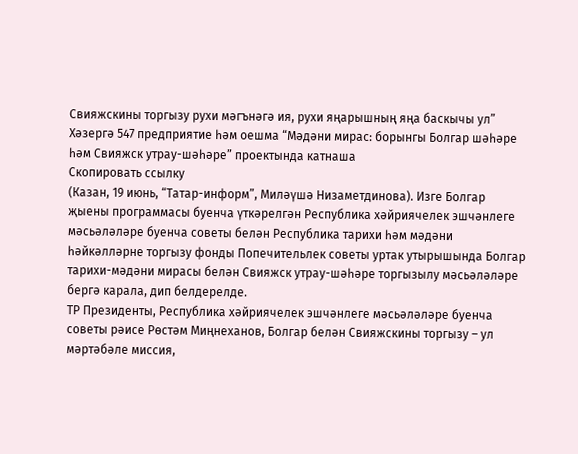Свияжскины торгызу рухи мәгънәгә ия, рухи яңарышның яңа баскычы ул”
Хәзергә 547 предприятие һәм оешма “Мәдәни мирас: борынгы Болгар шәһәре һәм Свияжск утрау-шәһәре” проектында катнаша
Скопировать ссылку
(Казан, 19 июнь, “Татар-информ”, Миләүшә Низаметдинова). Изге Болгар җыены программасы буенча үткәрелгән Республика хәйриячелек эшчәнлеге мәсьәләләре буенча советы белән Республика тарихи һәм мәдәни һәйкәлләрне торгызу фонды Попечительлек советы уртак утырышында Болгар тарихи-мәдәни мирасы белән Свияжск утрау-шәһәре торгызылу мәсьәләләре бергә карала, дип белдерелде.
ТР Президенты, Республика хәйриячелек эшчәнлеге мәсьәләләре буенча советы рәисе Рөстәм Миңнеханов, Болгар белән Свияжскины торгызу – ул мәртәбәле миссия,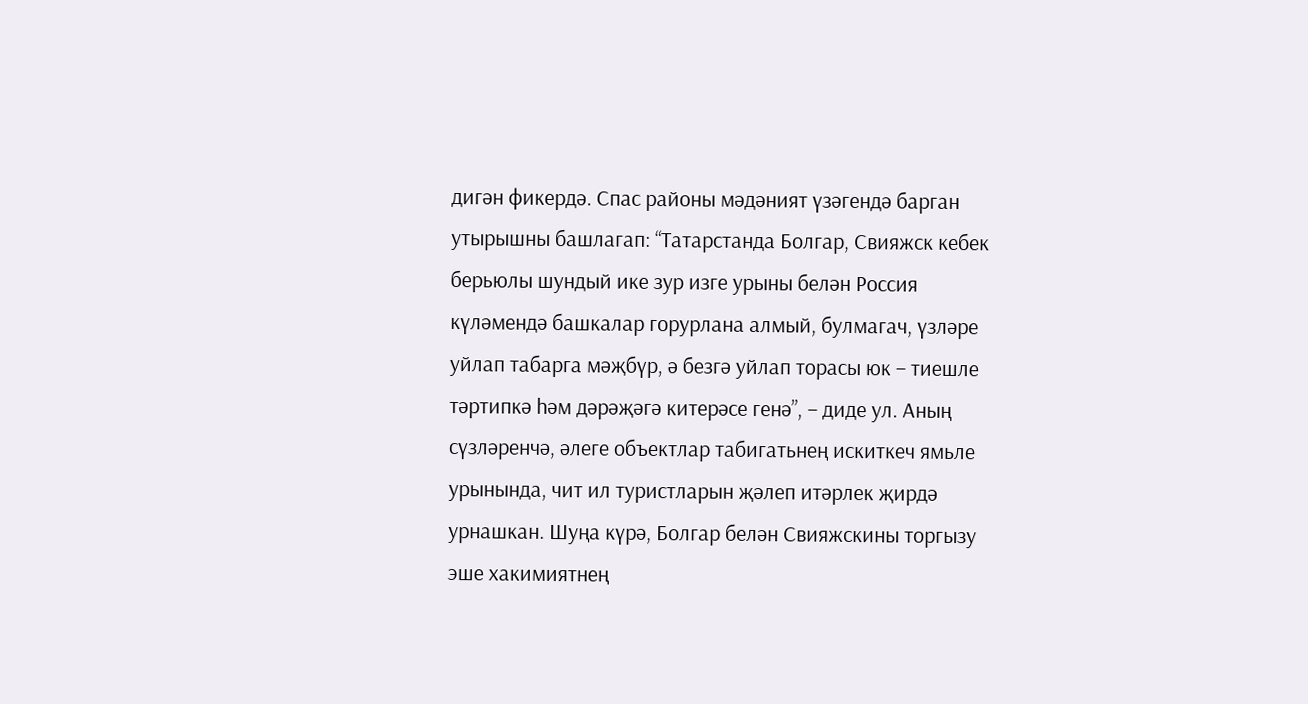дигән фикердә. Спас районы мәдәният үзәгендә барган утырышны башлагап: “Татарстанда Болгар, Свияжск кебек берьюлы шундый ике зур изге урыны белән Россия күләмендә башкалар горурлана алмый, булмагач, үзләре уйлап табарга мәҗбүр, ә безгә уйлап торасы юк – тиешле тәртипкә һәм дәрәҗәгә китерәсе генә”, – диде ул. Аның сүзләренчә, әлеге объектлар табигатьнең искиткеч ямьле урынында, чит ил туристларын җәлеп итәрлек җирдә урнашкан. Шуңа күрә, Болгар белән Свияжскины торгызу эше хакимиятнең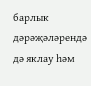барлык дәрәҗәләрендә дә яклау һәм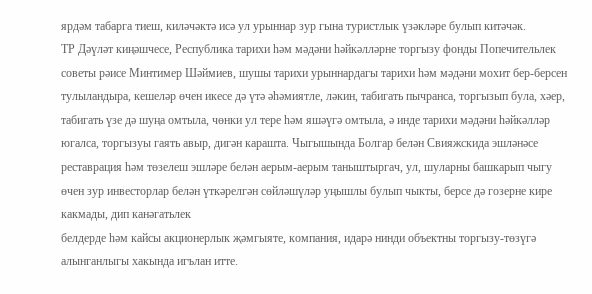ярдәм табарга тиеш, киләчәктә исә ул урыннар зур гына туристлык үзәкләре булып китәчәк.
ТР Дәүләт киңәшчесе, Республика тарихи һәм мәдәни һәйкәлләрне торгызу фонды Попечительлек советы рәисе Минтимер Шәймиев, шушы тарихи урыннардагы тарихи һәм мәдәни мохит бер-берсен тулыландыра, кешеләр өчен икесе дә үтә әһәмиятле, ләкин, табигать пычранса, торгызып була, хәер, табигать үзе дә шуңа омтыла, чөнки ул тере һәм яшәүгә омтыла, ә инде тарихи мәдәни һәйкәлләр югалса, торгызуы гаять авыр, дигән карашта. Чыгышында Болгар белән Свияжскида эшләнәсе реставрация һәм төзелеш эшләре белән аерым-аерым таныштыргач, ул, шуларны башкарып чыгу өчен зур инвесторлар белән үткәрелгән сөйләшүләр уңышлы булып чыкты, берсе дә гозерне кире какмады, дип канәгатьлек
белдерде һәм кайсы акционерлык җәмгыяте, компания, идарә нинди объектны торгызу-төзүгә алынганлыгы хакында игълан итте.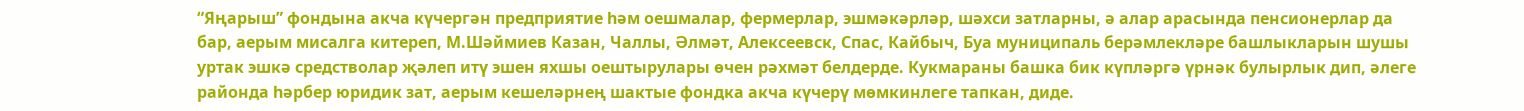“Яңарыш” фондына акча күчергән предприятие һәм оешмалар, фермерлар, эшмәкәрләр, шәхси затларны, ә алар арасында пенсионерлар да бар, аерым мисалга китереп, М.Шәймиев Казан, Чаллы, Әлмәт, Алексеевск, Спас, Кайбыч, Буа муниципаль берәмлекләре башлыкларын шушы уртак эшкә средстволар җәлеп итү эшен яхшы оештырулары өчен рәхмәт белдерде. Кукмараны башка бик күпләргә үрнәк булырлык дип, әлеге районда һәрбер юридик зат, аерым кешеләрнең шактые фондка акча күчерү мөмкинлеге тапкан, диде.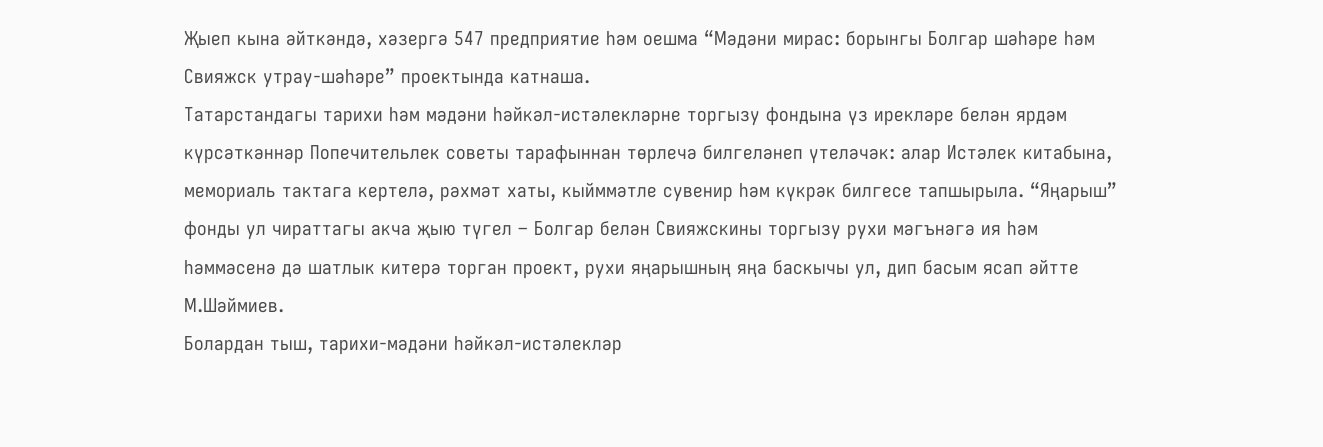Җыеп кына әйткәндә, хәзергә 547 предприятие һәм оешма “Мәдәни мирас: борынгы Болгар шәһәре һәм Свияжск утрау-шәһәре” проектында катнаша.
Татарстандагы тарихи һәм мәдәни һәйкәл-истәлекләрне торгызу фондына үз ирекләре белән ярдәм күрсәткәннәр Попечительлек советы тарафыннан төрлечә билгеләнеп үтеләчәк: алар Истәлек китабына, мемориаль тактага кертелә, рәхмәт хаты, кыйммәтле сувенир һәм күкрәк билгесе тапшырыла. “Яңарыш” фонды ул чираттагы акча җыю түгел – Болгар белән Свияжскины торгызу рухи мәгънәгә ия һәм һәммәсенә дә шатлык китерә торган проект, рухи яңарышның яңа баскычы ул, дип басым ясап әйтте М.Шәймиев.
Болардан тыш, тарихи-мәдәни һәйкәл-истәлекләр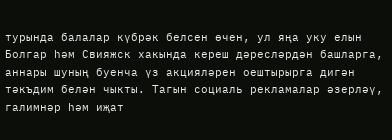турында балалар күбрәк белсен өчен, ул яңа уку елын Болгар һәм Свияжск хакында кереш дәресләрдән башларга, аннары шуның буенча үз акцияләрен оештырырга дигән тәкъдим белән чыкты. Тагын социаль рекламалар әзерләү, галимнәр һәм иҗат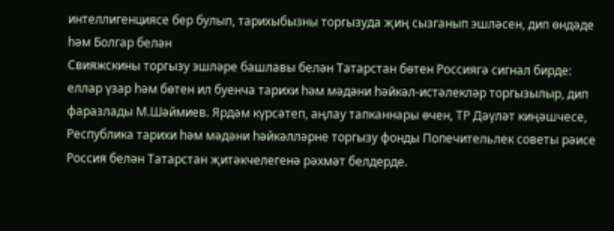интеллигенциясе бер булып, тарихыбызны торгызуда җиң сызганып эшләсен, дип өндәде һәм Болгар белән
Свияжскины торгызу эшләре башлавы белән Татарстан бөтен Россиягә сигнал бирде: еллар үзар һәм бөтен ил буенча тарихи һәм мәдәни һәйкәл-истәлекләр торгызылыр, дип фаразлады М.Шәймиев. Ярдәм күрсәтеп, аңлау тапканнары өчен, ТР Дәүләт киңәшчесе, Республика тарихи һәм мәдәни һәйкәлләрне торгызу фонды Попечительлек советы рәисе Россия белән Татарстан җитәкчелегенә рәхмәт белдерде.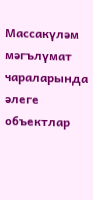Массакүләм мәгълүмат чараларында әлеге объектлар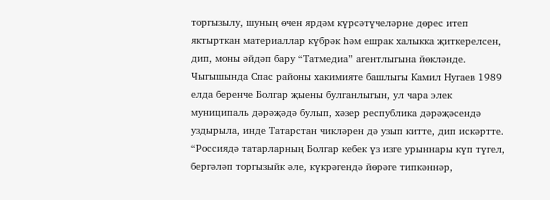торгызылу, шуның өчен ярдәм күрсәтүчеләрне дөрес итеп яктырткан материаллар күбрәк һәм ешрак халыкка җиткерелсен, дип, моны әйдәп бару “Татмедиа” агентлыгына йөкләнде.
Чыгышында Спас районы хакимияте башлыгы Камил Нугаев 1989 елда беренче Болгар җыены булганлыгын, ул чара элек муниципаль дәрәҗәдә булып, хәзер республика дәрәҗәсендә уздырыла, инде Татарстан чикләрен дә узып китте, дип искәртте. “Россиядә татарларның Болгар кебек үз изге урыннары күп түгел, бергәләп торгызыйк әле, күкрәгендә йөрәге типкәннәр,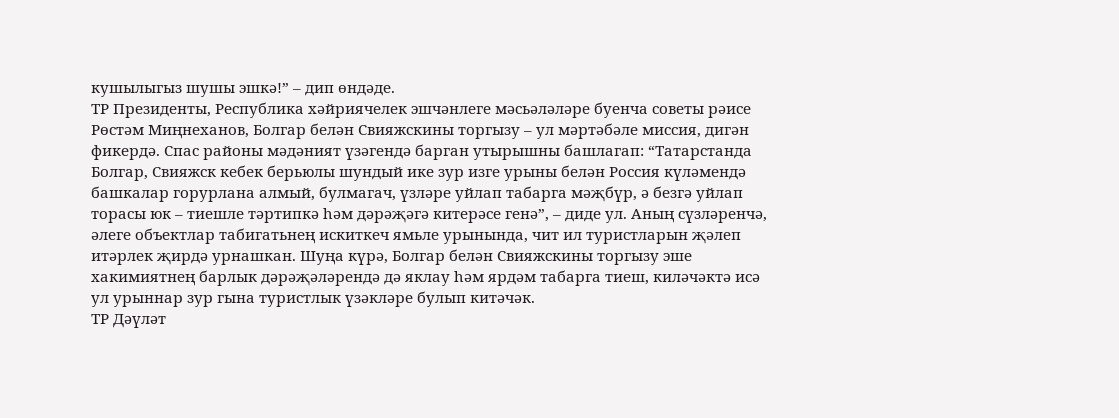кушылыгыз шушы эшкә!” – дип өндәде.
ТР Президенты, Республика хәйриячелек эшчәнлеге мәсьәләләре буенча советы рәисе Рөстәм Миңнеханов, Болгар белән Свияжскины торгызу – ул мәртәбәле миссия, дигән фикердә. Спас районы мәдәният үзәгендә барган утырышны башлагап: “Татарстанда Болгар, Свияжск кебек берьюлы шундый ике зур изге урыны белән Россия күләмендә башкалар горурлана алмый, булмагач, үзләре уйлап табарга мәҗбүр, ә безгә уйлап торасы юк – тиешле тәртипкә һәм дәрәҗәгә китерәсе генә”, – диде ул. Аның сүзләренчә, әлеге объектлар табигатьнең искиткеч ямьле урынында, чит ил туристларын җәлеп итәрлек җирдә урнашкан. Шуңа күрә, Болгар белән Свияжскины торгызу эше хакимиятнең барлык дәрәҗәләрендә дә яклау һәм ярдәм табарга тиеш, киләчәктә исә ул урыннар зур гына туристлык үзәкләре булып китәчәк.
ТР Дәүләт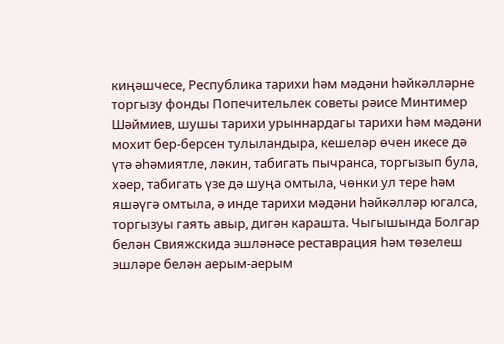киңәшчесе, Республика тарихи һәм мәдәни һәйкәлләрне торгызу фонды Попечительлек советы рәисе Минтимер Шәймиев, шушы тарихи урыннардагы тарихи һәм мәдәни мохит бер-берсен тулыландыра, кешеләр өчен икесе дә үтә әһәмиятле, ләкин, табигать пычранса, торгызып була, хәер, табигать үзе дә шуңа омтыла, чөнки ул тере һәм яшәүгә омтыла, ә инде тарихи мәдәни һәйкәлләр югалса, торгызуы гаять авыр, дигән карашта. Чыгышында Болгар белән Свияжскида эшләнәсе реставрация һәм төзелеш эшләре белән аерым-аерым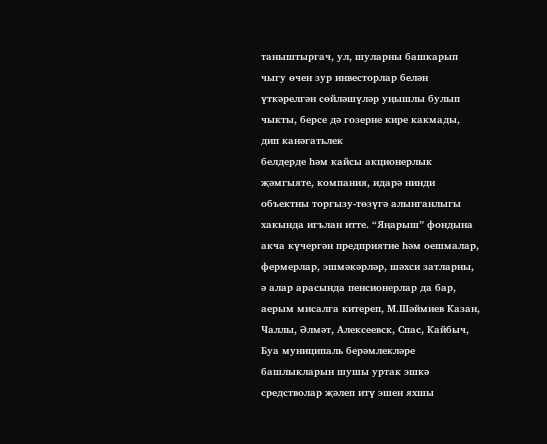таныштыргач, ул, шуларны башкарып чыгу өчен зур инвесторлар белән үткәрелгән сөйләшүләр уңышлы булып чыкты, берсе дә гозерне кире какмады, дип канәгатьлек
белдерде һәм кайсы акционерлык җәмгыяте, компания, идарә нинди объектны торгызу-төзүгә алынганлыгы хакында игълан итте. “Яңарыш” фондына акча күчергән предприятие һәм оешмалар, фермерлар, эшмәкәрләр, шәхси затларны, ә алар арасында пенсионерлар да бар, аерым мисалга китереп, М.Шәймиев Казан, Чаллы, Әлмәт, Алексеевск, Спас, Кайбыч, Буа муниципаль берәмлекләре башлыкларын шушы уртак эшкә средстволар җәлеп итү эшен яхшы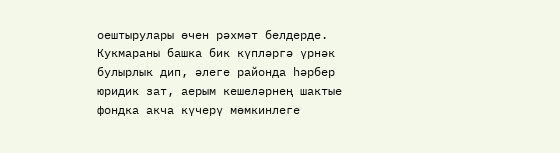оештырулары өчен рәхмәт белдерде. Кукмараны башка бик күпләргә үрнәк булырлык дип, әлеге районда һәрбер юридик зат, аерым кешеләрнең шактые фондка акча күчерү мөмкинлеге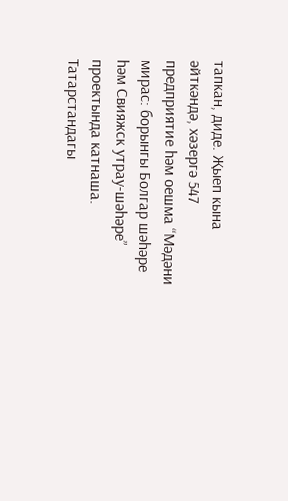тапкан, диде. Җыеп кына әйткәндә, хәзергә 547 предприятие һәм оешма “Мәдәни мирас: борынгы Болгар шәһәре һәм Свияжск утрау-шәһәре” проектында катнаша.
Татарстандагы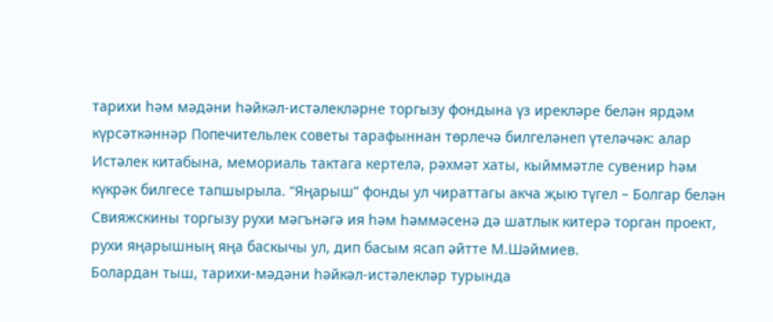тарихи һәм мәдәни һәйкәл-истәлекләрне торгызу фондына үз ирекләре белән ярдәм күрсәткәннәр Попечительлек советы тарафыннан төрлечә билгеләнеп үтеләчәк: алар Истәлек китабына, мемориаль тактага кертелә, рәхмәт хаты, кыйммәтле сувенир һәм күкрәк билгесе тапшырыла. “Яңарыш” фонды ул чираттагы акча җыю түгел – Болгар белән Свияжскины торгызу рухи мәгънәгә ия һәм һәммәсенә дә шатлык китерә торган проект, рухи яңарышның яңа баскычы ул, дип басым ясап әйтте М.Шәймиев.
Болардан тыш, тарихи-мәдәни һәйкәл-истәлекләр турында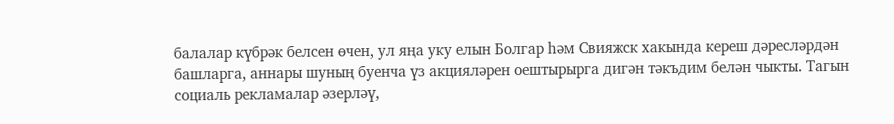балалар күбрәк белсен өчен, ул яңа уку елын Болгар һәм Свияжск хакында кереш дәресләрдән башларга, аннары шуның буенча үз акцияләрен оештырырга дигән тәкъдим белән чыкты. Тагын социаль рекламалар әзерләү,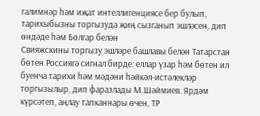галимнәр һәм иҗат интеллигенциясе бер булып, тарихыбызны торгызуда җиң сызганып эшләсен, дип өндәде һәм Болгар белән
Свияжскины торгызу эшләре башлавы белән Татарстан бөтен Россиягә сигнал бирде: еллар үзар һәм бөтен ил буенча тарихи һәм мәдәни һәйкәл-истәлекләр торгызылыр, дип фаразлады М.Шәймиев. Ярдәм күрсәтеп, аңлау тапканнары өчен, ТР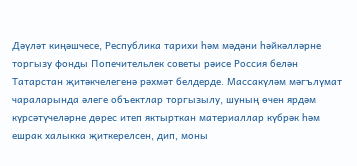Дәүләт киңәшчесе, Республика тарихи һәм мәдәни һәйкәлләрне торгызу фонды Попечительлек советы рәисе Россия белән Татарстан җитәкчелегенә рәхмәт белдерде. Массакүләм мәгълүмат чараларында әлеге объектлар торгызылу, шуның өчен ярдәм күрсәтүчеләрне дөрес итеп яктырткан материаллар күбрәк һәм ешрак халыкка җиткерелсен, дип, моны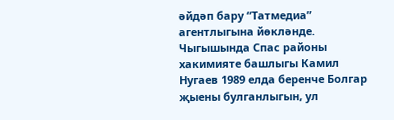әйдәп бару “Татмедиа” агентлыгына йөкләнде.
Чыгышында Спас районы хакимияте башлыгы Камил Нугаев 1989 елда беренче Болгар җыены булганлыгын, ул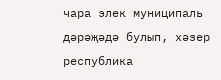чара элек муниципаль дәрәҗәдә булып, хәзер республика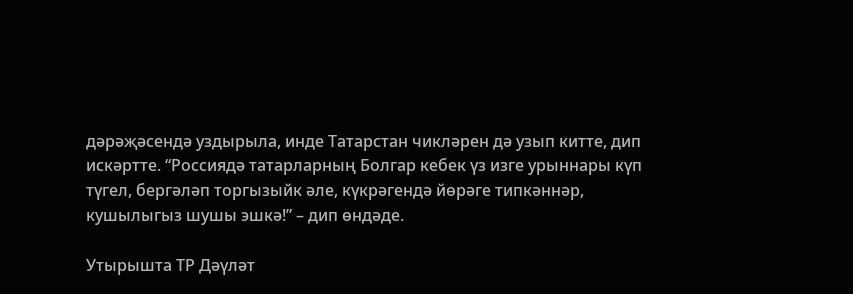дәрәҗәсендә уздырыла, инде Татарстан чикләрен дә узып китте, дип искәртте. “Россиядә татарларның Болгар кебек үз изге урыннары күп түгел, бергәләп торгызыйк әле, күкрәгендә йөрәге типкәннәр, кушылыгыз шушы эшкә!” – дип өндәде.

Утырышта ТР Дәүләт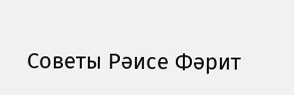Советы Рәисе Фәрит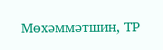Мөхәммәтшин, ТР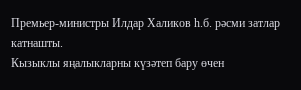Премьер-министры Илдар Халиков һ.б. рәсми затлар катнашты.
Кызыклы яңалыкларны күзәтеп бару өчен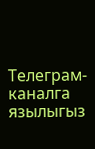Телеграм-каналга язылыгыз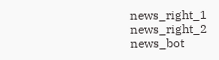news_right_1
news_right_2
news_bot